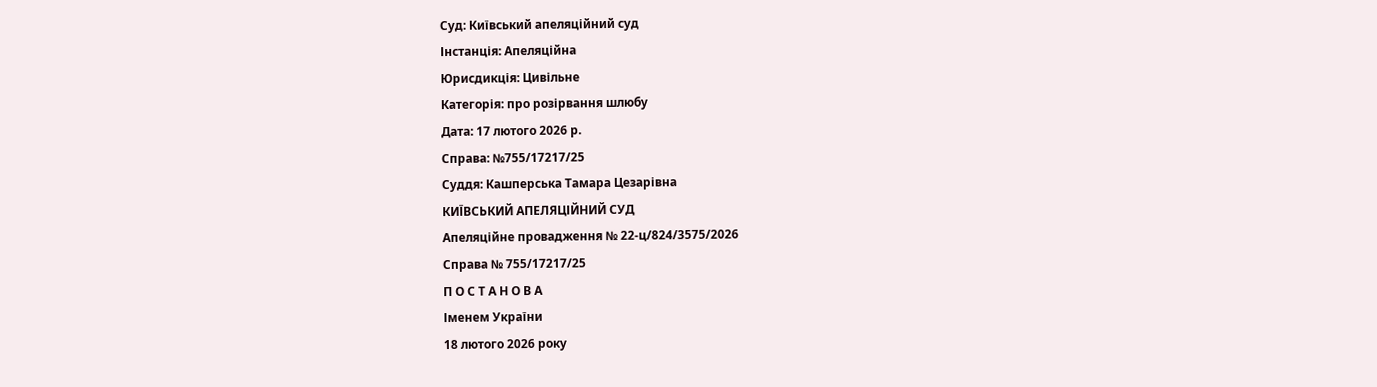Суд: Київський апеляційний суд
Інстанція: Апеляційна
Юрисдикція: Цивільне
Категорія: про розірвання шлюбу
Дата: 17 лютого 2026 р.
Справа: №755/17217/25
Суддя: Кашперська Тамара Цезарівна
КИЇВСЬКИЙ АПЕЛЯЦІЙНИЙ СУД
Апеляційне провадження № 22-ц/824/3575/2026
Справа № 755/17217/25
П О С Т А Н О В А
Іменем України
18 лютого 2026 року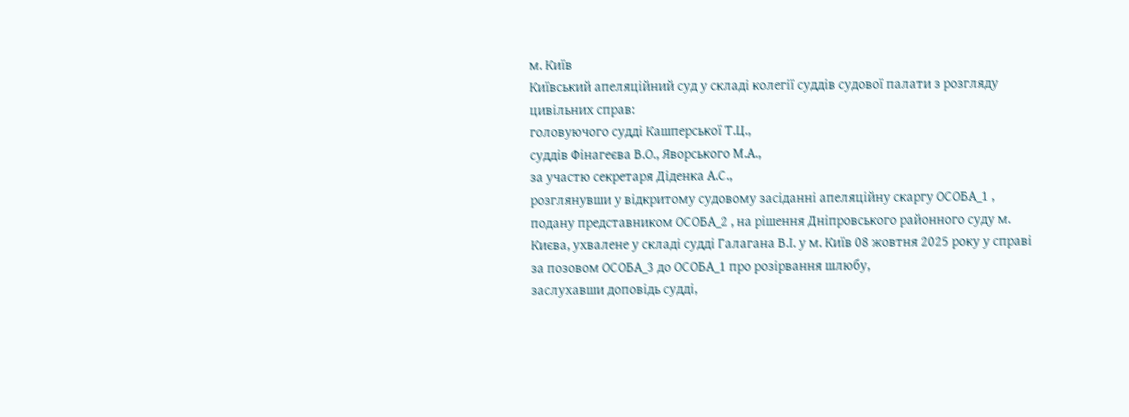м. Київ
Київський апеляційний суд у складі колегії суддів судової палати з розгляду цивільних справ:
головуючого судді Кашперської Т.Ц.,
суддів Фінагеєва В.О., Яворського М.А.,
за участю секретаря Діденка А.С.,
розглянувши у відкритому судовому засіданні апеляційну скаргу ОСОБА_1 , подану представником ОСОБА_2 , на рішення Дніпровського районного суду м. Києва, ухвалене у складі судді Галагана В.І. у м. Київ 08 жовтня 2025 року у справі за позовом ОСОБА_3 до ОСОБА_1 про розірвання шлюбу,
заслухавши доповідь судді,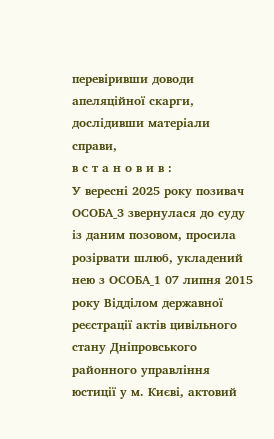перевіривши доводи апеляційної скарги, дослідивши матеріали справи,
в с т а н о в и в :
У вересні 2025 року позивач ОСОБА_3 звернулася до суду із даним позовом, просила розірвати шлюб, укладений нею з ОСОБА_1 07 липня 2015 року Відділом державної реєстрації актів цивільного стану Дніпровського районного управління юстиції у м. Києві, актовий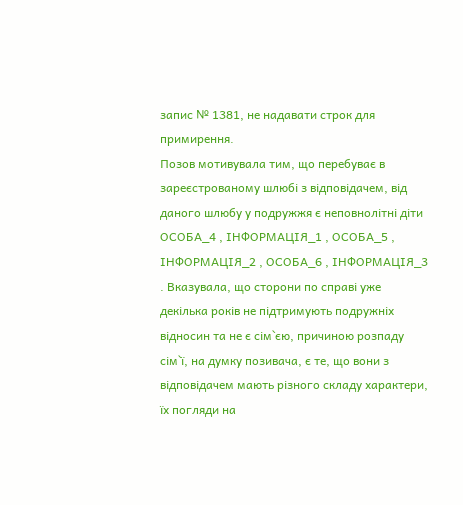запис № 1381, не надавати строк для примирення.
Позов мотивувала тим, що перебуває в зареєстрованому шлюбі з відповідачем, від даного шлюбу у подружжя є неповнолітні діти ОСОБА_4 , ІНФОРМАЦІЯ_1 , ОСОБА_5 , ІНФОРМАЦІЯ_2 , ОСОБА_6 , ІНФОРМАЦІЯ_3 . Вказувала, що сторони по справі уже декілька років не підтримують подружніх відносин та не є сім`єю, причиною розпаду сім`ї, на думку позивача, є те, що вони з відповідачем мають різного складу характери, їх погляди на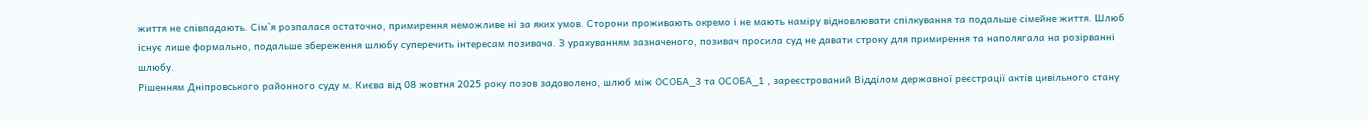життя не співпадають. Сім`я розпалася остаточно, примирення неможливе ні за яких умов. Сторони проживають окремо і не мають наміру відновлювати спілкування та подальше сімейне життя. Шлюб існує лише формально, подальше збереження шлюбу суперечить інтересам позивача. З урахуванням зазначеного, позивач просила суд не давати строку для примирення та наполягала на розірванні шлюбу.
Рішенням Дніпровського районного суду м. Києва від 08 жовтня 2025 року позов задоволено, шлюб між ОСОБА_3 та ОСОБА_1 , зареєстрований Відділом державної реєстрації актів цивільного стану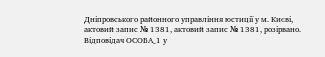Дніпровського районного управління юстиції у м. Києві, актовий запис № 1381, актовий запис № 1381, розірвано.
Відповідач ОСОБА_1 у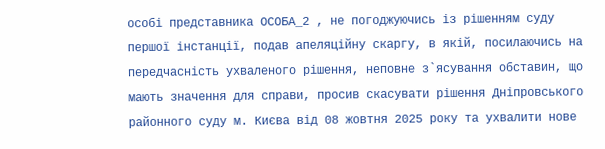особі представника ОСОБА_2 , не погоджуючись із рішенням суду першої інстанції, подав апеляційну скаргу, в якій, посилаючись на передчасність ухваленого рішення, неповне з`ясування обставин, що мають значення для справи, просив скасувати рішення Дніпровського районного суду м. Києва від 08 жовтня 2025 року та ухвалити нове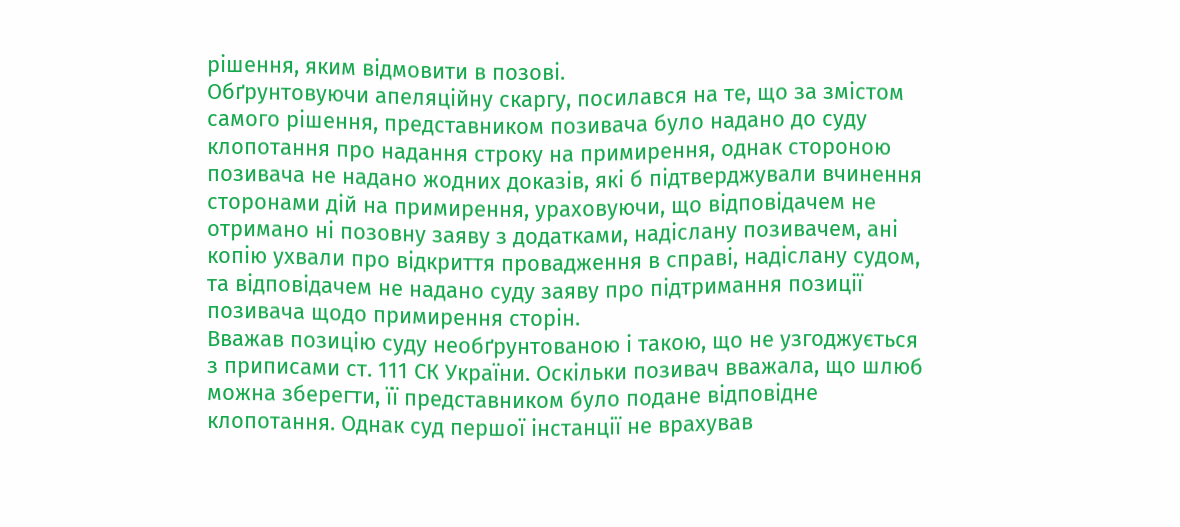рішення, яким відмовити в позові.
Обґрунтовуючи апеляційну скаргу, посилався на те, що за змістом самого рішення, представником позивача було надано до суду клопотання про надання строку на примирення, однак стороною позивача не надано жодних доказів, які б підтверджували вчинення сторонами дій на примирення, ураховуючи, що відповідачем не отримано ні позовну заяву з додатками, надіслану позивачем, ані копію ухвали про відкриття провадження в справі, надіслану судом, та відповідачем не надано суду заяву про підтримання позиції позивача щодо примирення сторін.
Вважав позицію суду необґрунтованою і такою, що не узгоджується з приписами ст. 111 СК України. Оскільки позивач вважала, що шлюб можна зберегти, її представником було подане відповідне клопотання. Однак суд першої інстанції не врахував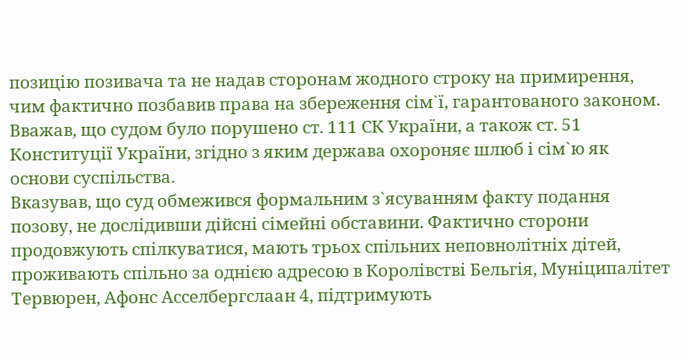позицію позивача та не надав сторонам жодного строку на примирення, чим фактично позбавив права на збереження сім`ї, гарантованого законом.
Вважав, що судом було порушено ст. 111 СК України, а також ст. 51 Конституції України, згідно з яким держава охороняє шлюб і сім`ю як основи суспільства.
Вказував, що суд обмежився формальним з`ясуванням факту подання позову, не дослідивши дійсні сімейні обставини. Фактично сторони продовжують спілкуватися, мають трьох спільних неповнолітніх дітей, проживають спільно за однією адресою в Королівстві Бельгія, Муніципалітет Тервюрен, Афонс Асселбергслаан 4, підтримують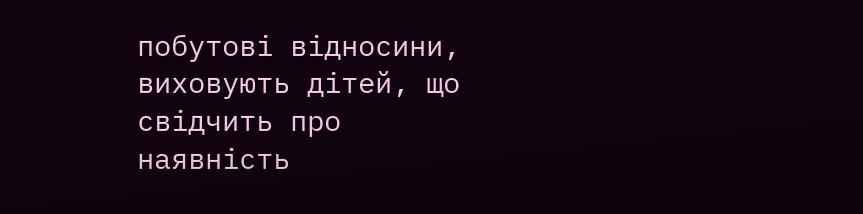побутові відносини, виховують дітей, що свідчить про наявність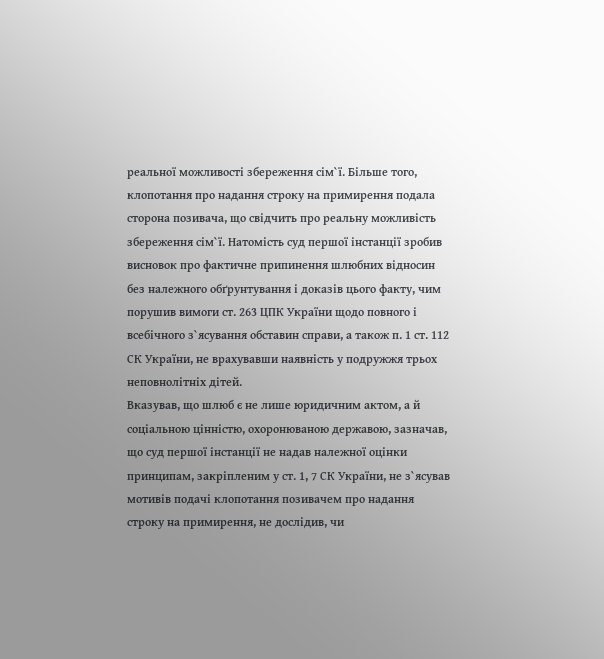реальної можливості збереження сім`ї. Більше того, клопотання про надання строку на примирення подала сторона позивача, що свідчить про реальну можливість збереження сім`ї. Натомість суд першої інстанції зробив висновок про фактичне припинення шлюбних відносин без належного обґрунтування і доказів цього факту, чим порушив вимоги ст. 263 ЦПК України щодо повного і всебічного з`ясування обставин справи, а також п. 1 ст. 112 СК України, не врахувавши наявність у подружжя трьох неповнолітніх дітей.
Вказував, що шлюб є не лише юридичним актом, а й соціальною цінністю, охоронюваною державою, зазначав, що суд першої інстанції не надав належної оцінки принципам, закріпленим у ст. 1, 7 СК України, не з`ясував мотивів подачі клопотання позивачем про надання строку на примирення, не дослідив, чи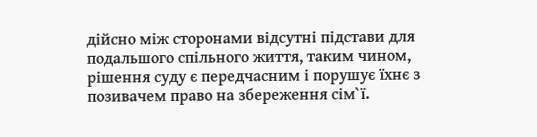дійсно між сторонами відсутні підстави для подальшого спільного життя, таким чином, рішення суду є передчасним і порушує їхнє з позивачем право на збереження сім`ї.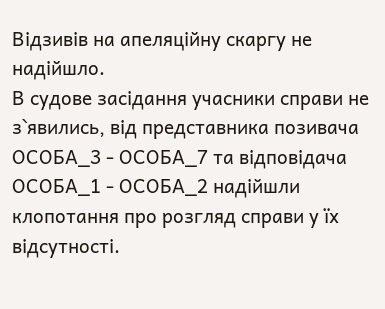Відзивів на апеляційну скаргу не надійшло.
В судове засідання учасники справи не з`явились, від представника позивача ОСОБА_3 - ОСОБА_7 та відповідача ОСОБА_1 - ОСОБА_2 надійшли клопотання про розгляд справи у їх відсутності.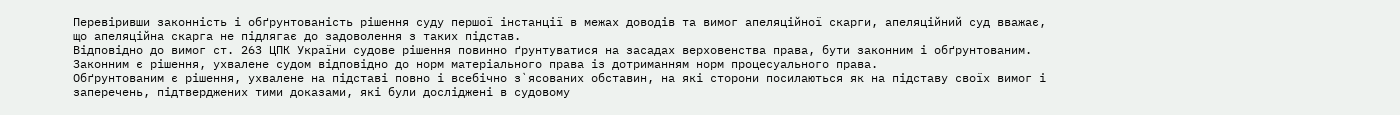Перевіривши законність і обґрунтованість рішення суду першої інстанції в межах доводів та вимог апеляційної скарги, апеляційний суд вважає, що апеляційна скарга не підлягає до задоволення з таких підстав.
Відповідно до вимог ст. 263 ЦПК України судове рішення повинно ґрунтуватися на засадах верховенства права, бути законним і обґрунтованим.
Законним є рішення, ухвалене судом відповідно до норм матеріального права із дотриманням норм процесуального права.
Обґрунтованим є рішення, ухвалене на підставі повно і всебічно з`ясованих обставин, на які сторони посилаються як на підставу своїх вимог і заперечень, підтверджених тими доказами, які були досліджені в судовому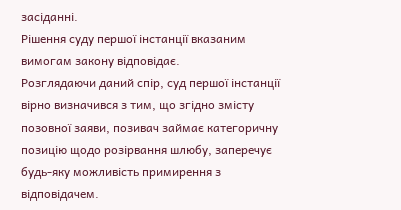засіданні.
Рішення суду першої інстанції вказаним вимогам закону відповідає.
Розглядаючи даний спір, суд першої інстанції вірно визначився з тим, що згідно змісту позовної заяви, позивач займає категоричну позицію щодо розірвання шлюбу, заперечує будь-яку можливість примирення з відповідачем.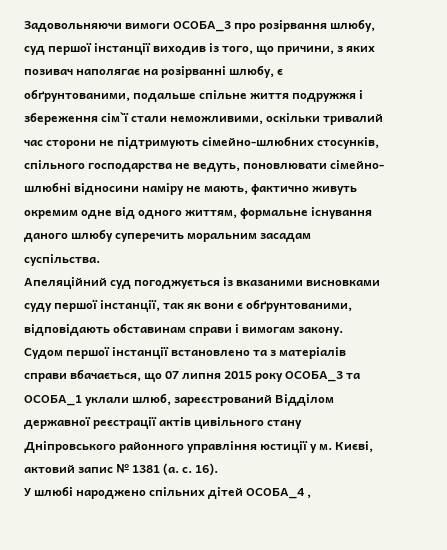Задовольняючи вимоги ОСОБА_3 про розірвання шлюбу, суд першої інстанції виходив із того, що причини, з яких позивач наполягає на розірванні шлюбу, є обґрунтованими, подальше спільне життя подружжя і збереження сім`ї стали неможливими, оскільки тривалий час сторони не підтримують сімейно-шлюбних стосунків, спільного господарства не ведуть, поновлювати сімейно-шлюбні відносини наміру не мають, фактично живуть окремим одне від одного життям, формальне існування даного шлюбу суперечить моральним засадам суспільства.
Апеляційний суд погоджується із вказаними висновками суду першої інстанції, так як вони є обґрунтованими, відповідають обставинам справи і вимогам закону.
Судом першої інстанції встановлено та з матеріалів справи вбачається, що 07 липня 2015 року ОСОБА_3 та ОСОБА_1 уклали шлюб, зареєстрований Відділом державної реєстрації актів цивільного стану Дніпровського районного управління юстиції у м. Києві, актовий запис № 1381 (а. с. 16).
У шлюбі народжено спільних дітей ОСОБА_4 ,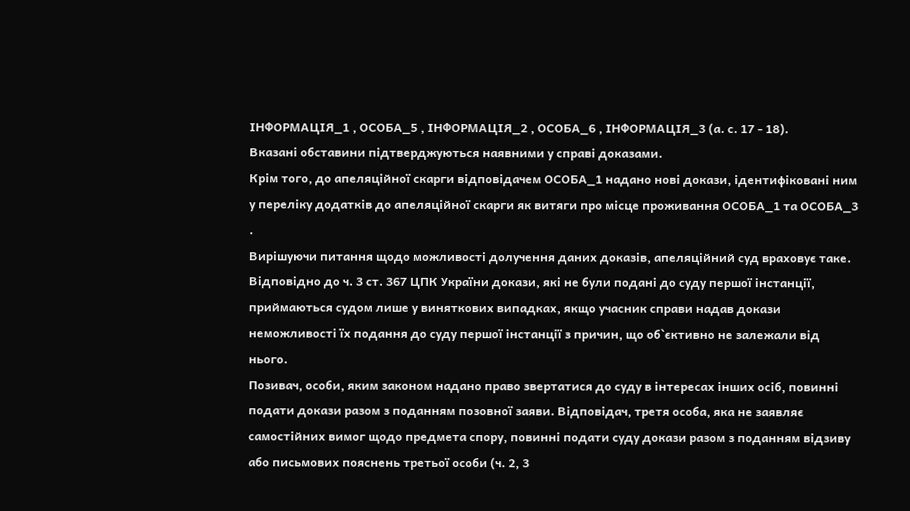ІНФОРМАЦІЯ_1 , ОСОБА_5 , ІНФОРМАЦІЯ_2 , ОСОБА_6 , ІНФОРМАЦІЯ_3 (а. с. 17 - 18).
Вказані обставини підтверджуються наявними у справі доказами.
Крім того, до апеляційної скарги відповідачем ОСОБА_1 надано нові докази, ідентифіковані ним у переліку додатків до апеляційної скарги як витяги про місце проживання ОСОБА_1 та ОСОБА_3 .
Вирішуючи питання щодо можливості долучення даних доказів, апеляційний суд враховує таке.
Відповідно до ч. 3 ст. 367 ЦПК України докази, які не були подані до суду першої інстанції, приймаються судом лише у виняткових випадках, якщо учасник справи надав докази неможливості їх подання до суду першої інстанції з причин, що об`єктивно не залежали від нього.
Позивач, особи, яким законом надано право звертатися до суду в інтересах інших осіб, повинні подати докази разом з поданням позовної заяви. Відповідач, третя особа, яка не заявляє самостійних вимог щодо предмета спору, повинні подати суду докази разом з поданням відзиву або письмових пояснень третьої особи (ч. 2, 3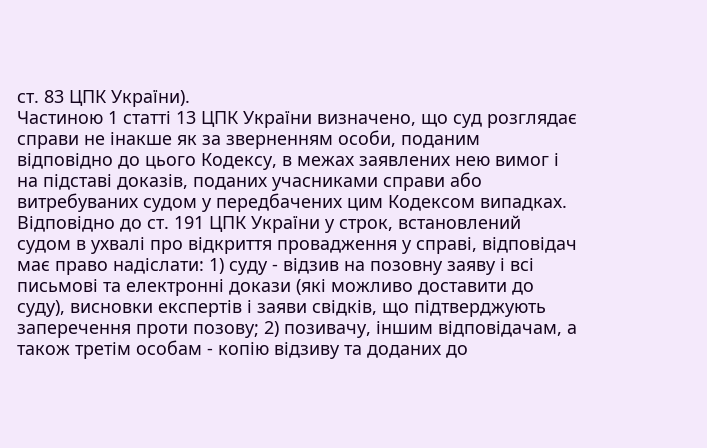ст. 83 ЦПК України).
Частиною 1 статті 13 ЦПК України визначено, що суд розглядає справи не інакше як за зверненням особи, поданим відповідно до цього Кодексу, в межах заявлених нею вимог і на підставі доказів, поданих учасниками справи або витребуваних судом у передбачених цим Кодексом випадках.
Відповідно до ст. 191 ЦПК України у строк, встановлений судом в ухвалі про відкриття провадження у справі, відповідач має право надіслати: 1) суду - відзив на позовну заяву і всі письмові та електронні докази (які можливо доставити до суду), висновки експертів і заяви свідків, що підтверджують заперечення проти позову; 2) позивачу, іншим відповідачам, а також третім особам - копію відзиву та доданих до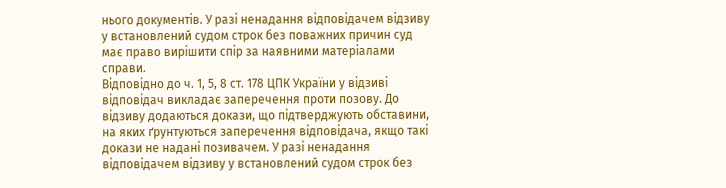нього документів. У разі ненадання відповідачем відзиву у встановлений судом строк без поважних причин суд має право вирішити спір за наявними матеріалами справи.
Відповідно до ч. 1, 5, 8 ст. 178 ЦПК України у відзиві відповідач викладає заперечення проти позову. До відзиву додаються докази, що підтверджують обставини, на яких ґрунтуються заперечення відповідача, якщо такі докази не надані позивачем. У разі ненадання відповідачем відзиву у встановлений судом строк без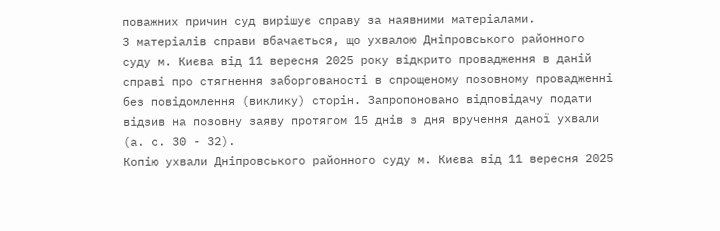поважних причин суд вирішує справу за наявними матеріалами.
З матеріалів справи вбачається, що ухвалою Дніпровського районного суду м. Києва від 11 вересня 2025 року відкрито провадження в даній справі про стягнення заборгованості в спрощеному позовному провадженні без повідомлення (виклику) сторін. Запропоновано відповідачу подати відзив на позовну заяву протягом 15 днів з дня вручення даної ухвали (а. с. 30 - 32).
Копію ухвали Дніпровського районного суду м. Києва від 11 вересня 2025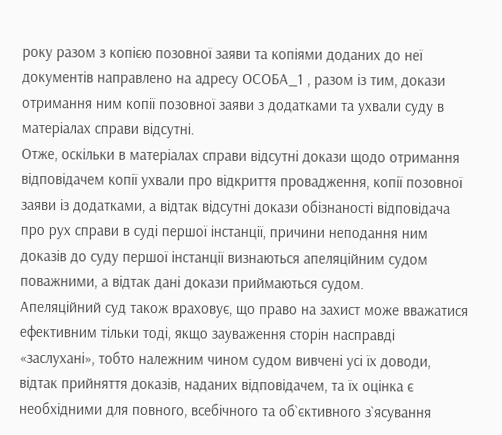року разом з копією позовної заяви та копіями доданих до неї документів направлено на адресу ОСОБА_1 , разом із тим, докази отримання ним копії позовної заяви з додатками та ухвали суду в матеріалах справи відсутні.
Отже, оскільки в матеріалах справи відсутні докази щодо отримання відповідачем копії ухвали про відкриття провадження, копії позовної заяви із додатками, а відтак відсутні докази обізнаності відповідача про рух справи в суді першої інстанції, причини неподання ним доказів до суду першої інстанції визнаються апеляційним судом поважними, а відтак дані докази приймаються судом.
Апеляційний суд також враховує, що право на захист може вважатися ефективним тільки тоді, якщо зауваження сторін насправді «заслухані», тобто належним чином судом вивчені усі їх доводи, відтак прийняття доказів, наданих відповідачем, та їх оцінка є необхідними для повного, всебічного та об`єктивного з`ясування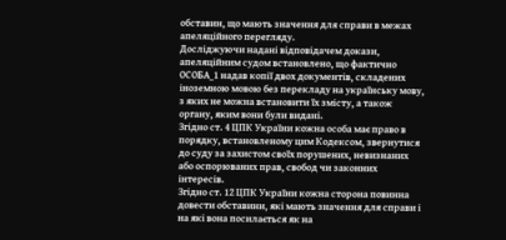обставин, що мають значення для справи в межах апеляційного перегляду.
Досліджуючи надані відповідачем докази, апеляційним судом встановлено, що фактично ОСОБА_1 надав копії двох документів, складених іноземною мовою без перекладу на українську мову, з яких не можна встановити їх змісту, а також органу, яким вони були видані.
Згідно ст. 4 ЦПК України кожна особа має право в порядку, встановленому цим Кодексом, звернутися до суду за захистом своїх порушених, невизнаних або оспорюваних прав, свобод чи законних інтересів.
Згідно ст. 12 ЦПК України кожна сторона повинна довести обставини, які мають значення для справи і на які вона посилається як на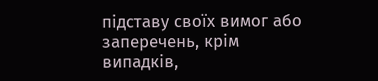підставу своїх вимог або заперечень, крім випадків,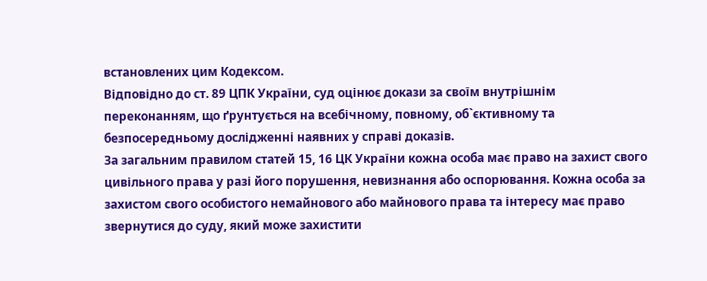встановлених цим Кодексом.
Відповідно до ст. 89 ЦПК України, суд оцінює докази за своїм внутрішнім переконанням, що ґрунтується на всебічному, повному, об`єктивному та безпосередньому дослідженні наявних у справі доказів.
За загальним правилом статей 15, 16 ЦК України кожна особа має право на захист свого цивільного права у разі його порушення, невизнання або оспорювання. Кожна особа за захистом свого особистого немайнового або майнового права та інтересу має право звернутися до суду, який може захистити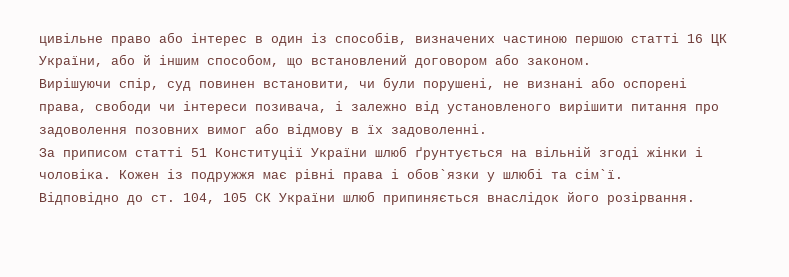цивільне право або інтерес в один із способів, визначених частиною першою статті 16 ЦК України, або й іншим способом, що встановлений договором або законом.
Вирішуючи спір, суд повинен встановити, чи були порушені, не визнані або оспорені права, свободи чи інтереси позивача, і залежно від установленого вирішити питання про задоволення позовних вимог або відмову в їх задоволенні.
За приписом статті 51 Конституції України шлюб ґрунтується на вільній згоді жінки і чоловіка. Кожен із подружжя має рівні права і обов`язки у шлюбі та сім`ї.
Відповідно до ст. 104, 105 СК України шлюб припиняється внаслідок його розірвання.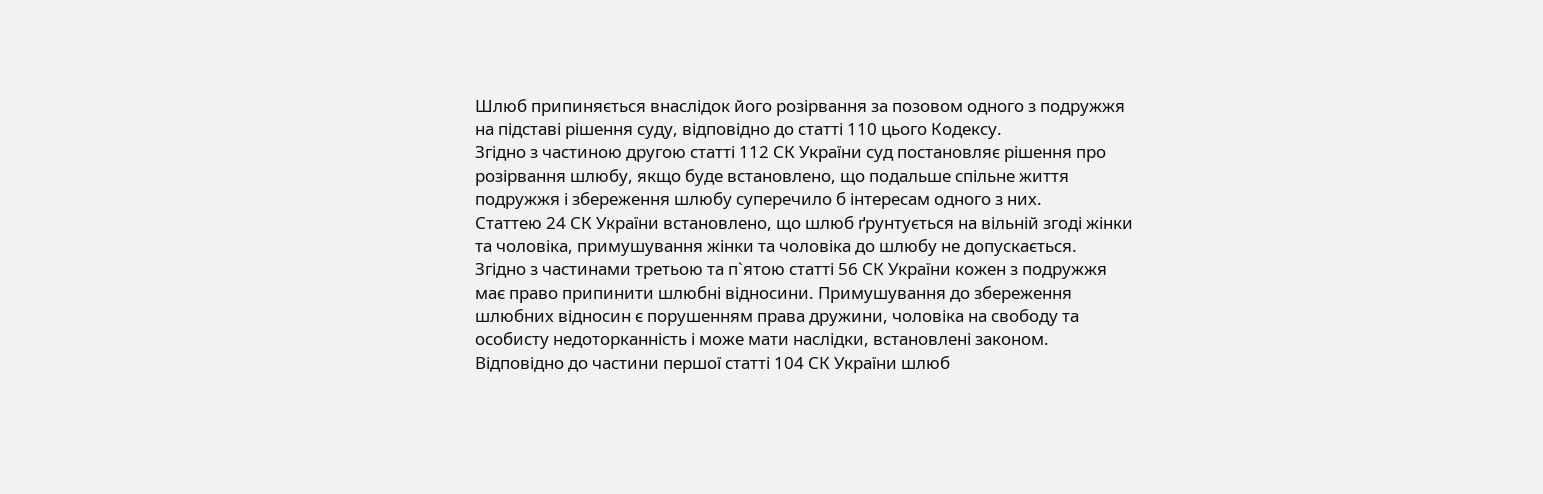Шлюб припиняється внаслідок його розірвання за позовом одного з подружжя на підставі рішення суду, відповідно до статті 110 цього Кодексу.
Згідно з частиною другою статті 112 СК України суд постановляє рішення про розірвання шлюбу, якщо буде встановлено, що подальше спільне життя подружжя і збереження шлюбу суперечило б інтересам одного з них.
Статтею 24 СК України встановлено, що шлюб ґрунтується на вільній згоді жінки та чоловіка, примушування жінки та чоловіка до шлюбу не допускається.
Згідно з частинами третьою та п`ятою статті 56 СК України кожен з подружжя має право припинити шлюбні відносини. Примушування до збереження шлюбних відносин є порушенням права дружини, чоловіка на свободу та особисту недоторканність і може мати наслідки, встановлені законом.
Відповідно до частини першої статті 104 СК України шлюб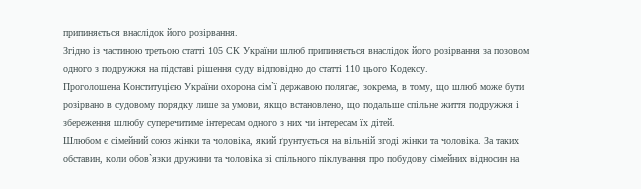припиняється внаслідок його розірвання.
Згідно із частиною третьою статті 105 СК України шлюб припиняється внаслідок його розірвання за позовом одного з подружжя на підставі рішення суду відповідно до статті 110 цього Кодексу.
Проголошена Конституцією України охорона сім`ї державою полягає, зокрема, в тому, що шлюб може бути розірвано в судовому порядку лише за умови, якщо встановлено, що подальше спільне життя подружжя і збереження шлюбу суперечитиме інтересам одного з них чи інтересам їх дітей.
Шлюбом є сімейний союз жінки та чоловіка, який ґрунтується на вільній згоді жінки та чоловіка. За таких обставин, коли обов`язки дружини та чоловіка зі спільного піклування про побудову сімейних відносин на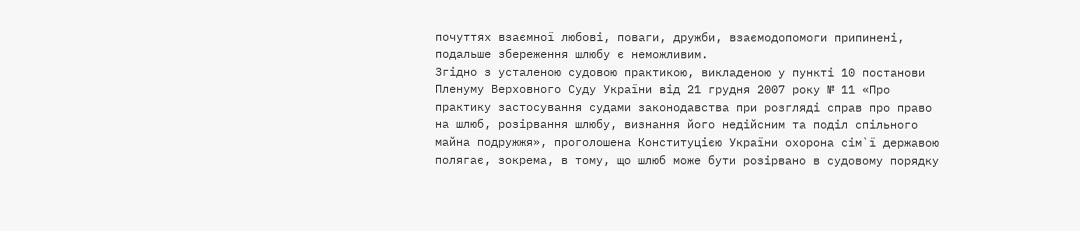почуттях взаємної любові, поваги, дружби, взаємодопомоги припинені, подальше збереження шлюбу є неможливим.
Згідно з усталеною судовою практикою, викладеною у пункті 10 постанови Пленуму Верховного Суду України від 21 грудня 2007 року № 11 «Про практику застосування судами законодавства при розгляді справ про право на шлюб, розірвання шлюбу, визнання його недійсним та поділ спільного майна подружжя», проголошена Конституцією України охорона сім`ї державою полягає, зокрема, в тому, що шлюб може бути розірвано в судовому порядку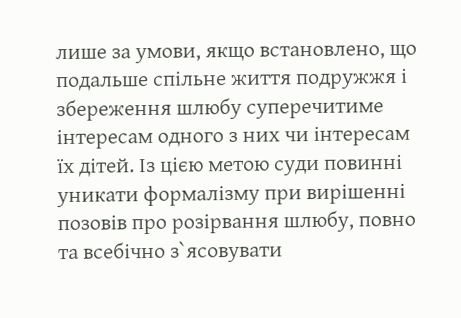лише за умови, якщо встановлено, що подальше спільне життя подружжя і збереження шлюбу суперечитиме інтересам одного з них чи інтересам їх дітей. Із цією метою суди повинні уникати формалізму при вирішенні позовів про розірвання шлюбу, повно та всебічно з`ясовувати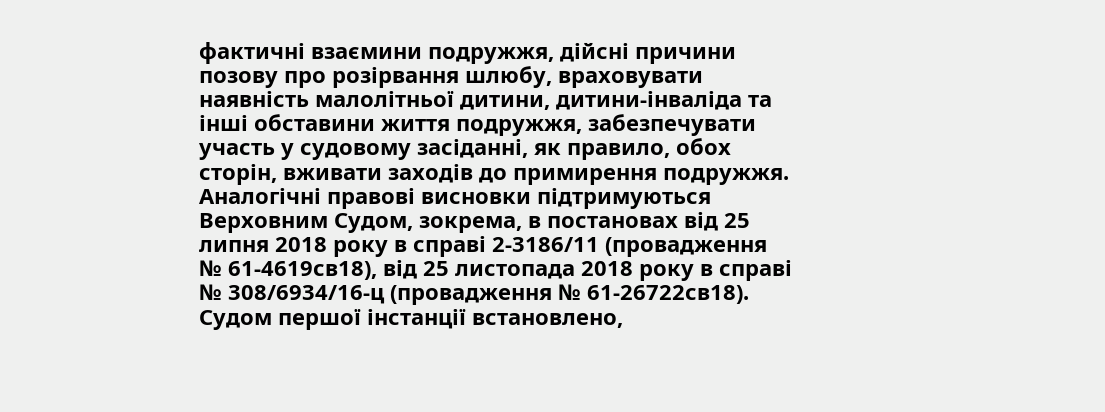фактичні взаємини подружжя, дійсні причини позову про розірвання шлюбу, враховувати наявність малолітньої дитини, дитини-інваліда та інші обставини життя подружжя, забезпечувати участь у судовому засіданні, як правило, обох сторін, вживати заходів до примирення подружжя.
Аналогічні правові висновки підтримуються Верховним Судом, зокрема, в постановах від 25 липня 2018 року в справі 2-3186/11 (провадження № 61-4619св18), від 25 листопада 2018 року в справі № 308/6934/16-ц (провадження № 61-26722св18).
Судом першої інстанції встановлено,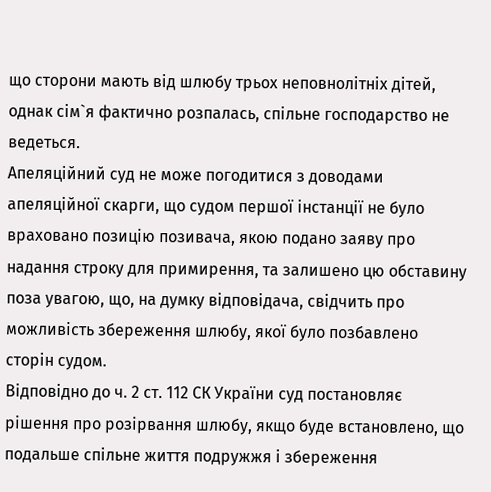що сторони мають від шлюбу трьох неповнолітніх дітей, однак сім`я фактично розпалась, спільне господарство не ведеться.
Апеляційний суд не може погодитися з доводами апеляційної скарги, що судом першої інстанції не було враховано позицію позивача, якою подано заяву про надання строку для примирення, та залишено цю обставину поза увагою, що, на думку відповідача, свідчить про можливість збереження шлюбу, якої було позбавлено сторін судом.
Відповідно до ч. 2 ст. 112 СК України суд постановляє рішення про розірвання шлюбу, якщо буде встановлено, що подальше спільне життя подружжя і збереження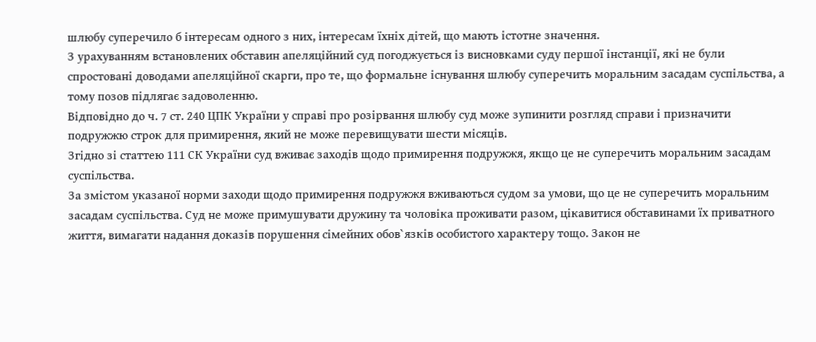шлюбу суперечило б інтересам одного з них, інтересам їхніх дітей, що мають істотне значення.
З урахуванням встановлених обставин апеляційний суд погоджується із висновками суду першої інстанції, які не були спростовані доводами апеляційної скарги, про те, що формальне існування шлюбу суперечить моральним засадам суспільства, а тому позов підлягає задоволенню.
Відповідно до ч. 7 ст. 240 ЦПК України у справі про розірвання шлюбу суд може зупинити розгляд справи і призначити подружжю строк для примирення, який не може перевищувати шести місяців.
Згідно зі статтею 111 СК України суд вживає заходів щодо примирення подружжя, якщо це не суперечить моральним засадам суспільства.
За змістом указаної норми заходи щодо примирення подружжя вживаються судом за умови, що це не суперечить моральним засадам суспільства. Суд не може примушувати дружину та чоловіка проживати разом, цікавитися обставинами їх приватного життя, вимагати надання доказів порушення сімейних обов`язків особистого характеру тощо. Закон не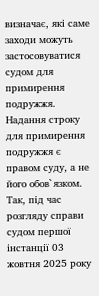визначає, які саме заходи можуть застосовуватися судом для примирення подружжя.
Надання строку для примирення подружжя є правом суду, а не його обов`язком.
Так, під час розгляду справи судом першої інстанції 03 жовтня 2025 року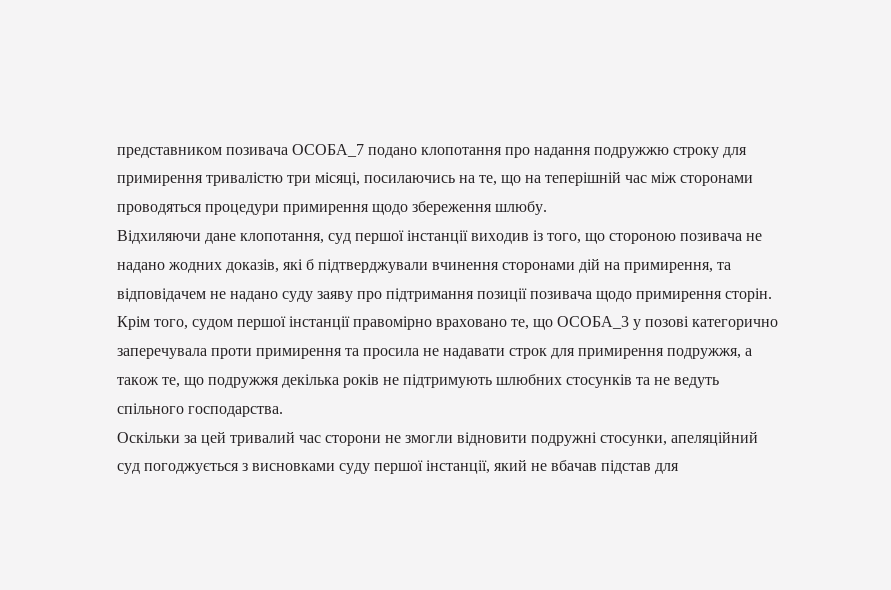представником позивача ОСОБА_7 подано клопотання про надання подружжю строку для примирення тривалістю три місяці, посилаючись на те, що на теперішній час між сторонами проводяться процедури примирення щодо збереження шлюбу.
Відхиляючи дане клопотання, суд першої інстанції виходив із того, що стороною позивача не надано жодних доказів, які б підтверджували вчинення сторонами дій на примирення, та відповідачем не надано суду заяву про підтримання позиції позивача щодо примирення сторін.
Крім того, судом першої інстанції правомірно враховано те, що ОСОБА_3 у позові категорично заперечувала проти примирення та просила не надавати строк для примирення подружжя, а також те, що подружжя декілька років не підтримують шлюбних стосунків та не ведуть спільного господарства.
Оскільки за цей тривалий час сторони не змогли відновити подружні стосунки, апеляційний суд погоджується з висновками суду першої інстанції, який не вбачав підстав для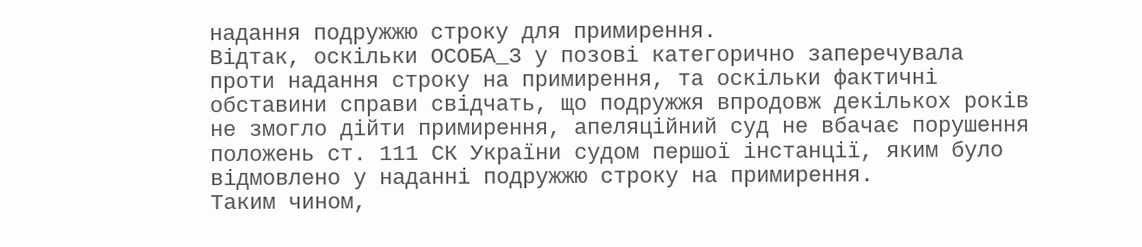надання подружжю строку для примирення.
Відтак, оскільки ОСОБА_3 у позові категорично заперечувала проти надання строку на примирення, та оскільки фактичні обставини справи свідчать, що подружжя впродовж декількох років не змогло дійти примирення, апеляційний суд не вбачає порушення положень ст. 111 СК України судом першої інстанції, яким було відмовлено у наданні подружжю строку на примирення.
Таким чином,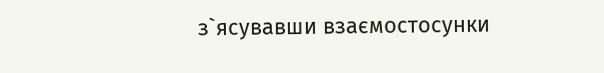з`ясувавши взаємостосунки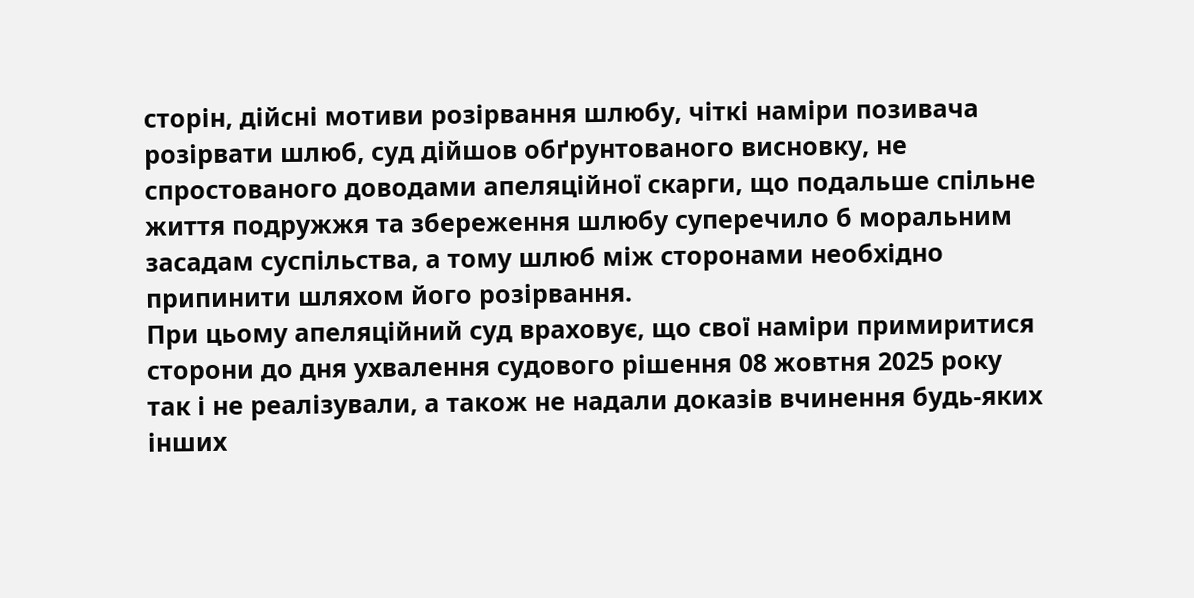сторін, дійсні мотиви розірвання шлюбу, чіткі наміри позивача розірвати шлюб, суд дійшов обґрунтованого висновку, не спростованого доводами апеляційної скарги, що подальше спільне життя подружжя та збереження шлюбу суперечило б моральним засадам суспільства, а тому шлюб між сторонами необхідно припинити шляхом його розірвання.
При цьому апеляційний суд враховує, що свої наміри примиритися сторони до дня ухвалення судового рішення 08 жовтня 2025 року так і не реалізували, а також не надали доказів вчинення будь-яких інших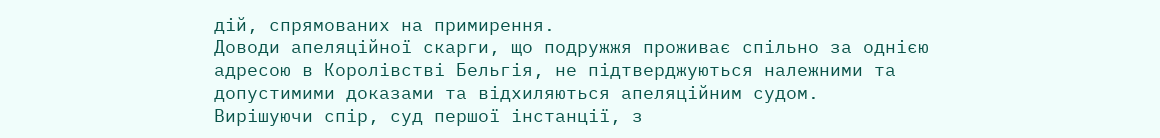дій, спрямованих на примирення.
Доводи апеляційної скарги, що подружжя проживає спільно за однією адресою в Королівстві Бельгія, не підтверджуються належними та допустимими доказами та відхиляються апеляційним судом.
Вирішуючи спір, суд першої інстанції, з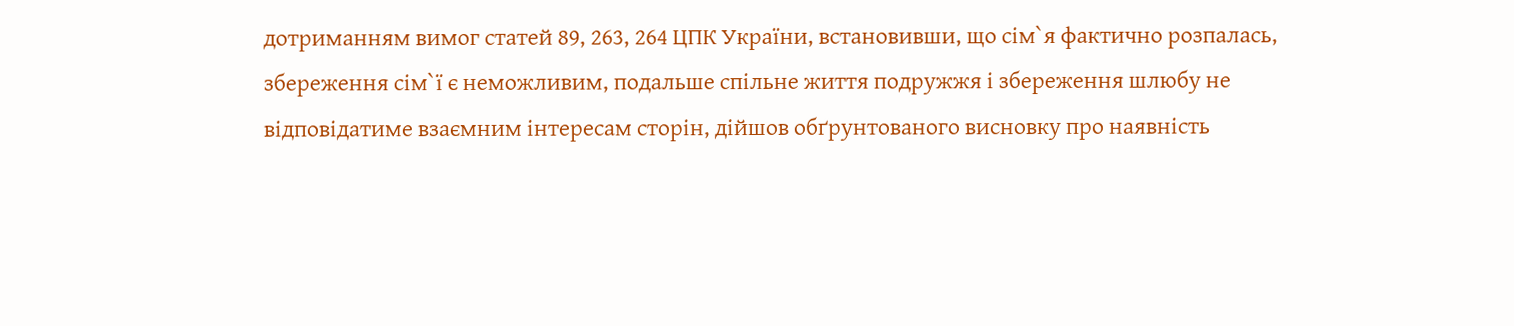дотриманням вимог статей 89, 263, 264 ЦПК України, встановивши, що сім`я фактично розпалась, збереження сім`ї є неможливим, подальше спільне життя подружжя і збереження шлюбу не відповідатиме взаємним інтересам сторін, дійшов обґрунтованого висновку про наявність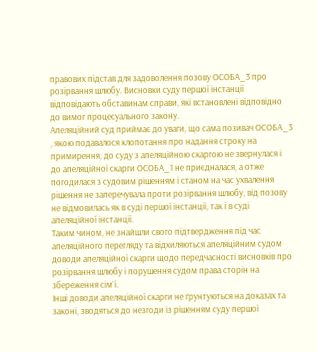правових підстав для задоволення позову ОСОБА_3 про розірвання шлюбу. Висновки суду першої інстанції відповідають обставинам справи, які встановлені відповідно до вимог процесуального закону.
Апеляційний суд приймає до уваги, що сама позивач ОСОБА_3 , якою подавалося клопотання про надання строку на примирення, до суду з апеляційною скаргою не звернулася і до апеляційної скарги ОСОБА_1 не приєдналася, а отже погодилася з судовим рішенням і станом на час ухвалення рішення не заперечувала проти розірвання шлюбу, від позову не відмовилась як в суді першої інстанції, так і в суді апеляційної інстанції.
Таким чином, не знайшли свого підтвердження під час апеляційного перегляду та відхиляються апеляційним судом доводи апеляційної скарги щодо передчасності висновків про розірвання шлюбу і порушення судом права сторін на збереження сім`ї.
Інші доводи апеляційної скарги не ґрунтуються на доказах та законі, зводяться до незгоди із рішенням суду першої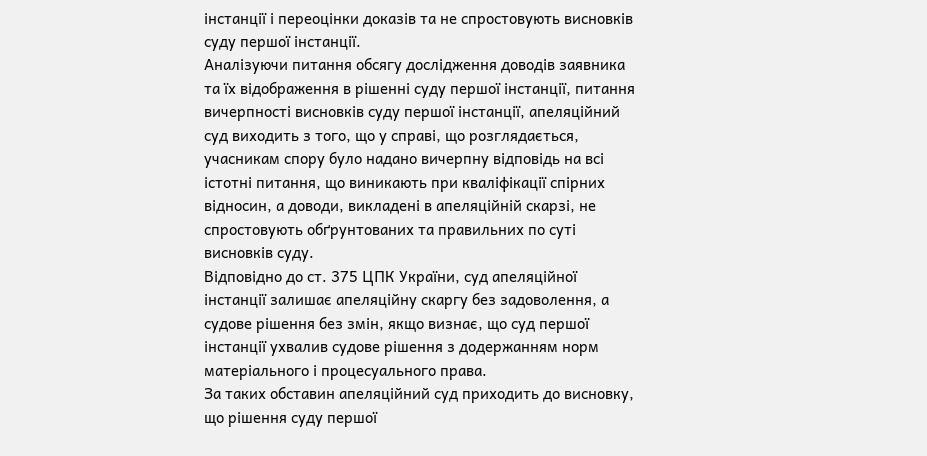інстанції і переоцінки доказів та не спростовують висновків суду першої інстанції.
Аналізуючи питання обсягу дослідження доводів заявника та їх відображення в рішенні суду першої інстанції, питання вичерпності висновків суду першої інстанції, апеляційний суд виходить з того, що у справі, що розглядається, учасникам спору було надано вичерпну відповідь на всі істотні питання, що виникають при кваліфікації спірних відносин, а доводи, викладені в апеляційній скарзі, не спростовують обґрунтованих та правильних по суті висновків суду.
Відповідно до ст. 375 ЦПК України, суд апеляційної інстанції залишає апеляційну скаргу без задоволення, а судове рішення без змін, якщо визнає, що суд першої інстанції ухвалив судове рішення з додержанням норм матеріального і процесуального права.
За таких обставин апеляційний суд приходить до висновку, що рішення суду першої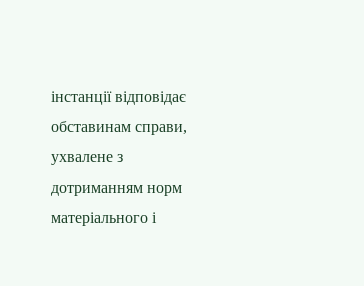інстанції відповідає обставинам справи, ухвалене з дотриманням норм матеріального і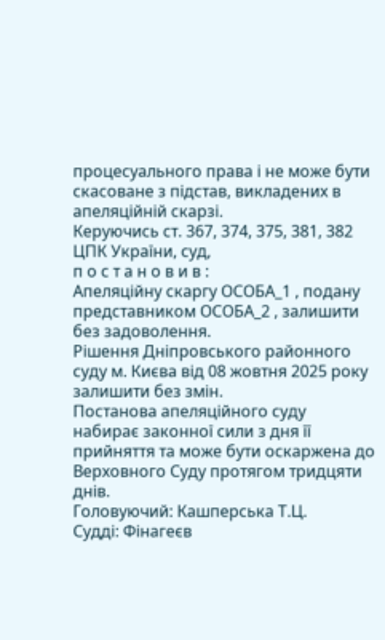процесуального права і не може бути скасоване з підстав, викладених в апеляційній скарзі.
Керуючись ст. 367, 374, 375, 381, 382 ЦПК України, суд,
п о с т а н о в и в :
Апеляційну скаргу ОСОБА_1 , подану представником ОСОБА_2 , залишити без задоволення.
Рішення Дніпровського районного суду м. Києва від 08 жовтня 2025 року залишити без змін.
Постанова апеляційного суду набирає законної сили з дня її прийняття та може бути оскаржена до Верховного Суду протягом тридцяти днів.
Головуючий: Кашперська Т.Ц.
Судді: Фінагеєв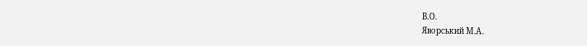В.О.
Яворський М.А.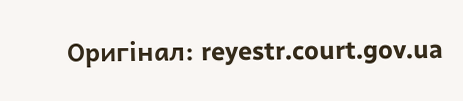Оригінал: reyestr.court.gov.ua